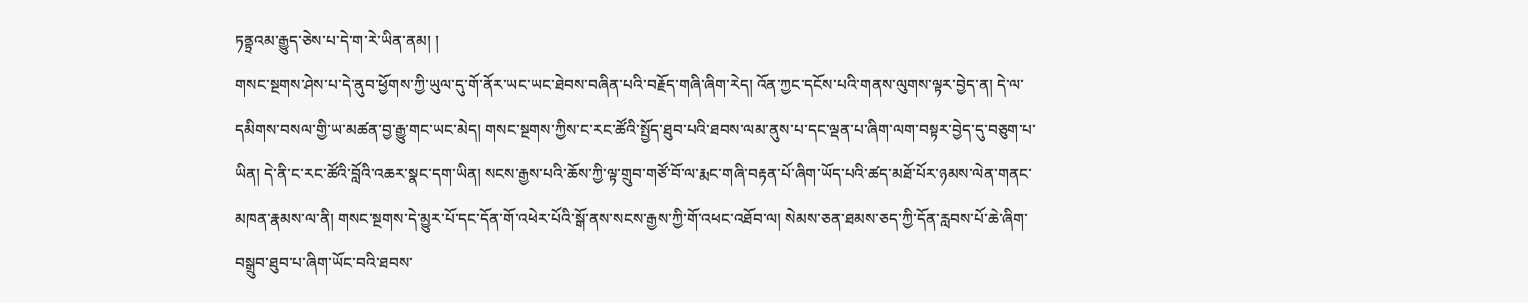ཏནྟྲའམ་རྒྱུད་ཅེས་པ་དེ་ག་རེ་ཡིན་ནམ། །
གསང་སྔགས་ཤེས་པ་དེ་ནུབ་ཕྱོགས་ཀྱི་ཡུལ་དུ་གོ་ནོར་ཡང་ཡང་ཐེབས་བཞིན་པའི་བརྗོད་གཞི་ཞིག་རེད། འོན་ཀྱང་དངོས་པའི་གནས་ལུགས་ལྟར་བྱེད་ན། དེ་ལ་དམིགས་བསལ་གྱི་ཡ་མཚན་བྱ་རྒྱུ་གང་ཡང་མེད། གསང་སྔགས་ཀྱིས་ང་རང་ཚོའི་སྤྱོད་ཐུབ་པའི་ཐབས་ལམ་ནུས་པ་དང་ལྡན་པ་ཞིག་ལག་བསྟར་བྱེད་དུ་བཅུག་པ་ཡིན། དེ་ནི་ང་རང་ཚོའི་བློའི་འཆར་སྣང་དག་ཡིན། སངས་རྒྱས་པའི་ཆོས་ཀྱི་ལྟ་གྲུབ་གཙོ་བོ་ལ་རྨང་གཞི་བརྟན་པོ་ཞིག་ཡོད་པའི་ཚད་མཐོ་པོར་ཉམས་ལེན་གནང་མཁན་རྣམས་ལ་ནི། གསང་སྔགས་དེ་མྱུར་པོ་དང་དོན་གོ་འཕེར་པོའི་སྒོ་ནས་སངས་རྒྱས་ཀྱི་གོ་འཕང་འཐོབ་ལ། སེམས་ཅན་ཐམས་ཅད་ཀྱི་དོན་རླབས་པོ་ཆེ་ཞིག་བསྒྲུབ་ཐུབ་པ་ཞིག་ཡོང་བའི་ཐབས་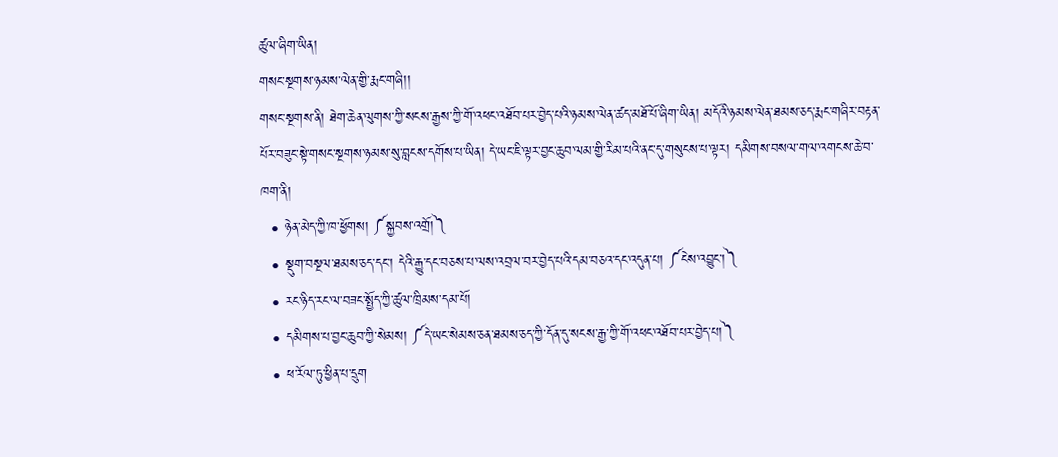ཚུལ་ཞིག་ཡིན།
གསང་སྔགས་ཉམས་ལེན་གྱི་རྨང་གཞི།།
གསང་སྔགས་ནི། ཐེག་ཆེན་ལུགས་ཀྱི་སངས་རྒྱས་ཀྱི་གོ་འཕང་འཐོབ་པར་བྱེད་པའི་ཉམས་ལེན་ཚད་མཐོ་པོ་ཞིག་ཡིན། མདོའི་ཉམས་ལེན་ཐམས་ཅད་རྨང་གཞིར་བརྟན་པོར་བཟུང་སྟེ་གསང་སྔགས་ཉམས་སུ་བླངས་དགོས་པ་ཡིན། དེ་ཡང་ཇི་ལྟར་བྱང་ཆུབ་ལམ་གྱི་རིམ་པའི་ནང་དུ་གསུངས་པ་ལྟར། དམིགས་བསལ་གལ་འགངས་ཆེ་བ་ཁག་ནི།
  • ཉེན་མེད་ཀྱི་ཁ་ཕྱོགས། ༼སྐྱབས་འགྲོ།༽
  • སྡུག་བསྔལ་ཐམས་ཅད་དང་། དེའི་རྒྱུ་དང་བཅས་པ་ལས་འབྲལ་བར་བྱེད་པའི་དམ་བཅའ་དང་འདུན་པ། ༼ངེས་འབྱུང་།༽
  • རང་ཉིད་རང་ལ་བཟང་སྤྱོད་ཀྱི་ཚུལ་ཁྲིམས་དམ་པོ།
  • དམིགས་པ་བྱང་ཆུབ་ཀྱི་སེམས། ༼དེ་ཡང་སེམས་ཅན་ཐམས་ཅད་ཀྱི་དོན་དུ་སངས་རྒྱ་ཀྱི་གོ་འཕང་འཐོབ་པར་བྱེད་པ།༽
  • ཕ་རོལ་ཏུ་ཕྱིན་པ་དྲུག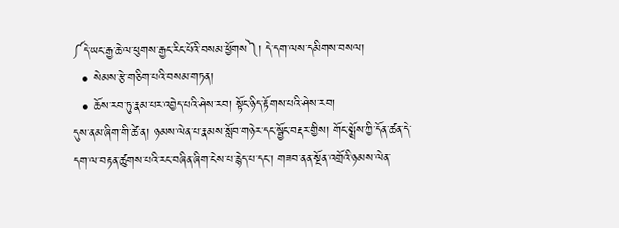༼དེ་ཡང་རྒྱ་ཆེ་ལ་ཕུགས་རྒྱང་རིང་པོའི་བསམ་ཕྱོགས༽། དེ་དག་ལས་དམིགས་བསལ།
  • སེམས་རྩེ་གཅིག་པའི་བསམ་གཏན།
  • ཆོས་རབ་ཏུ་རྣམ་པར་འབྱེད་པའི་ཤེས་རབ། སྟོང་ཉིད་རྟོགས་པའི་ཤེས་རབ།
དུས་ནམ་ཞིག་གི་ཚེ་ན། ཉམས་ལེན་པ་རྣམས་སློབ་གཉེར་དང་སྦྱོང་བརྡར་གྱིས། གོང་སྨྲོས་ཀྱི་དོན་ཚན་དེ་དག་ལ་བརྟན་ཚུགས་པའི་རང་བཞིན་ཞིག་ངེས་པ་རྙེད་པ་དང་། གཟབ་ནན་སྔོན་འགྲོའི་ཉམས་ལེན་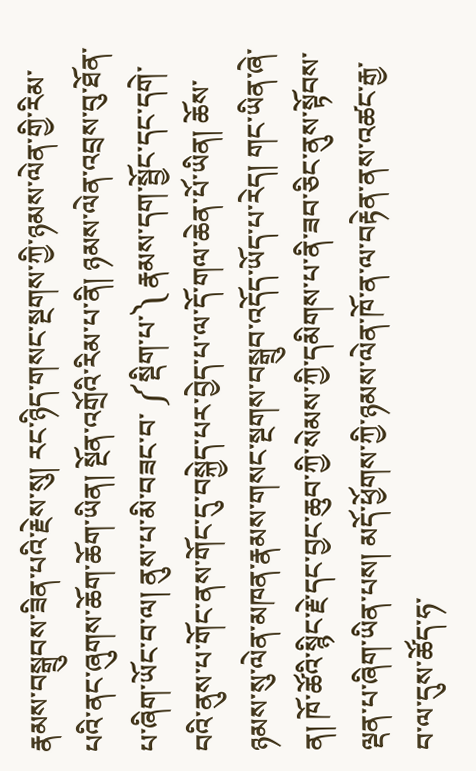རྣམས་བསྒྲུབས་ཟིན་པའི་རྗེས་སུ། རང་ཉིད་གསང་སྔགས་ཀྱི་ཉམས་ལེན་གྱི་རིམ་པའི་ནང་ཞུགས་ཆོག་ཆོག་ཡིན། སྔོན་འགྲོའི་རིམ་པ་ནི། ཉམས་ལེན་འབྲས་བུ་ཐོན་པ་ཞིག་ཡོང་བ་ལ། ནུས་པ་མི་བཟང་བ་ ༼སྡིག་པ་༽ རྣམས་དག་སྦྱོང་དང་དགེ་བའི་ནུས་པ་གོང་ནས་གོང་དུ་བསྐྱེད་པར་བྱེད་པ་ལ་དོ་གལ་ཆེན་པོ་ཡིན། ཆོས་ཉམས་སུ་ལེན་མཁན་རྣམས་གསང་སྔགས་བསྒྲུབ་འདོད་ཡོད་པ་རེད། གང་ཡིན་ཞེ་ན། ཁོ་ཚོའི་སྙིང་རྗེ་དང་བྱང་ཆུབ་ཀྱི་སེམས་ཀྱི་དམིགས་པ་ནི་ཟབ་ཅིང་ནུས་སྟོབས་ལྡན་པ་ཞིག་ཡིན་པས། མདོ་ཕྱོགས་ཀྱི་ཉམས་ལེན་ཁོ་ན་ལ་བརྟེན་ནས་འཚང་རྒྱ་བ་ལ་དུས་ཚོད་ཧ་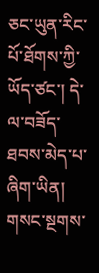ཅང་ཡུན་རིང་པོ་ཐོགས་ཀྱི་ཡོད་ཙང་། དེ་ལ་བཟོད་ཐབས་མེད་པ་ཞིག་ཡིན། གསང་སྔགས་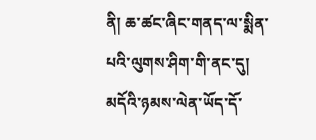ནི། ཆ་ཚང་ཞིང་གནད་ལ་སྨིན་པའི་ལུགས་ཤིག་གི་ནང་དུ། མདོའི་ཉམས་ལེན་ཡོད་དོ་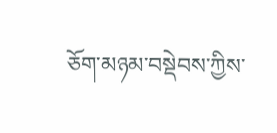ཅོག་མཉམ་བསྡེབས་ཀྱིས་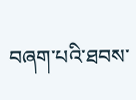བཞག་པའི་ཐབས་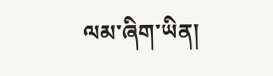ལམ་ཞིག་ཡིན།